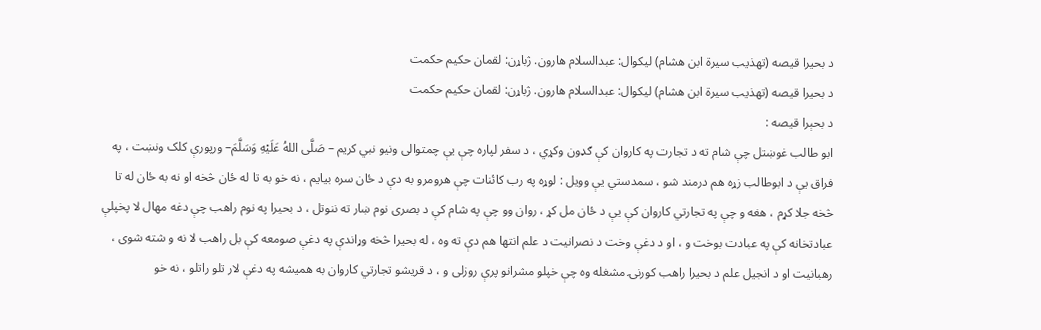د بحيرا قيصه (تهذيب سيرة ابن هشام) ليکوال: عبدالسلام هارون. ژباړن: لقمان حکيم حکمت
د بحيرا قيصه (تهذيب سيرة ابن هشام) ليکوال: عبدالسلام هارون. ژباړن: لقمان حکيم حکمت
د بحېرا قيصه :
ابو طالب غوښتل چې شام ته د تجارت په کاروان کې ګډون وکړي ، د سفر لپاره چې يې چمتوالی ونيو نبي کريم – صَلَّى اللهُ عَلَيْهِ وَسَلَّمَ– ورپورې کلک ونښت ، په فراق يې د ابوطالب زړه هم درمند شو ، سمدستي يې وويل : لوړه په رب کائنات چې هرومرو به دې د ځان سره بيايم ، نه خو به تا له ځان څخه او نه به ځان له تا څخه جلا کړم ، هغه و چې په تجارتي کاروان کې يې د ځان مل کړ ، روان وو چې په شام کې د بصری نوم ښار ته ننوتل ، د بحيرا په نوم راهب چې دغه مهال لا پخپلې عبادتخانه کې په عبادت بوخت و ، او د دغې وخت د نصرانيت د علم انتها هم دې ته وه ، له بحيرا څخه وړاندې په دغې صومعه کې بل راهب لا نه و شته شوی ، رهبانيت او د انجيل علم د بحيرا راهب کورنۍ مشغله وه چې خپلو مشرانو پرې روزلی و ، د قريشو تجارتي کاروان به هميشه په دغې لار تلو راتلو ، نه خو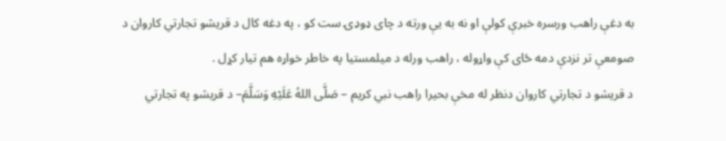به دغې راهب ورسره خبرې کولې او نه به يې ورته د چای ډوډۍ ست کو ، په دغه کال د قريشو تجارتي کاروان د صومعې تر نزدې دمه ځای کې واړوله ، راهب ورله د ميلمستيا په خاطر خواړه هم تيار کړل .
د قريشو د تجارتي کاروان دنظر له مخې بحيرا راهب نبي کريم – صَلَّى اللهُ عَلَيْهِ وَسَلَّمَ– د قريشو په تجارتي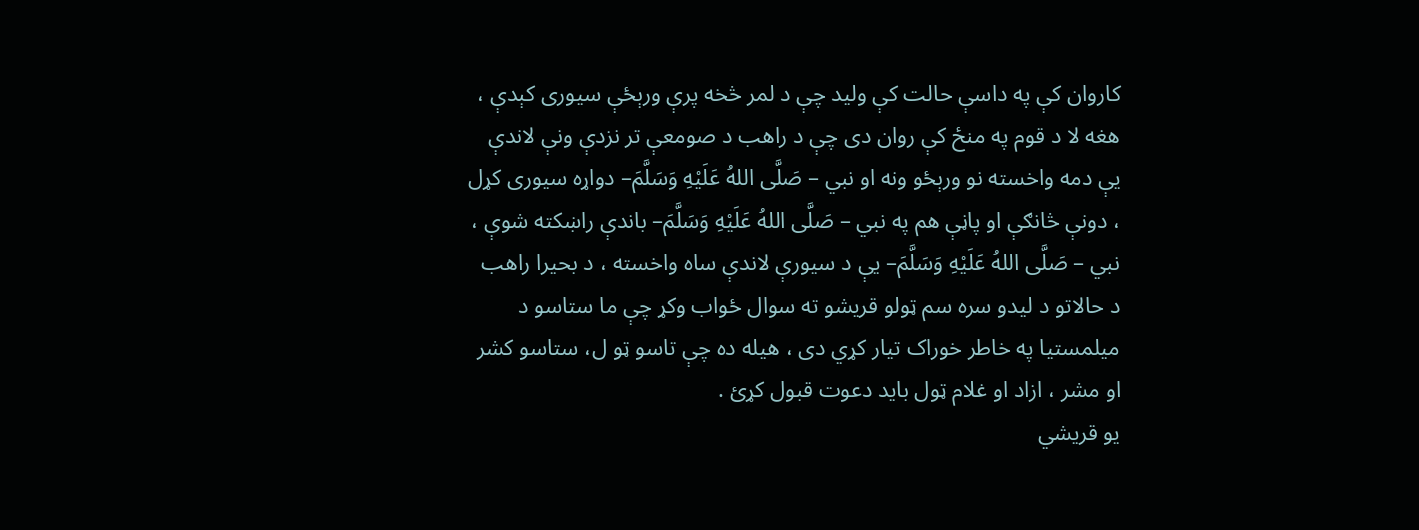کاروان کې په داسې حالت کې وليد چې د لمر څخه پرې ورېځې سيوری کېدې ، هغه لا د قوم په منځ کې روان دی چې د راهب د صومعې تر نزدې ونې لاندې يې دمه واخسته نو ورېځو ونه او نبي – صَلَّى اللهُ عَلَيْهِ وَسَلَّمَ– دواړه سيوری کړل ، دونې څانګې او پاڼې هم په نبي – صَلَّى اللهُ عَلَيْهِ وَسَلَّمَ– باندې راښکته شوې ، نبي – صَلَّى اللهُ عَلَيْهِ وَسَلَّمَ– يې د سيورې لاندې ساه واخسته ، د بحيرا راهب د حالاتو د ليدو سره سم ټولو قريشو ته سوال ځواب وکړ چې ما ستاسو د ميلمستيا په خاطر خوراک تيار کړي دی ، هيله ده چې تاسو ټو ل، ستاسو کشر او مشر ، ازاد او غلام ټول بايد دعوت قبول کړئ .
يو قريشي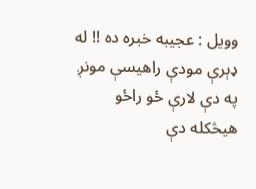وويل : عجيبه خبره ده !! له ډېرې مودې راهيسې مونږ په دې لارې ځو راځو هيڅکله دې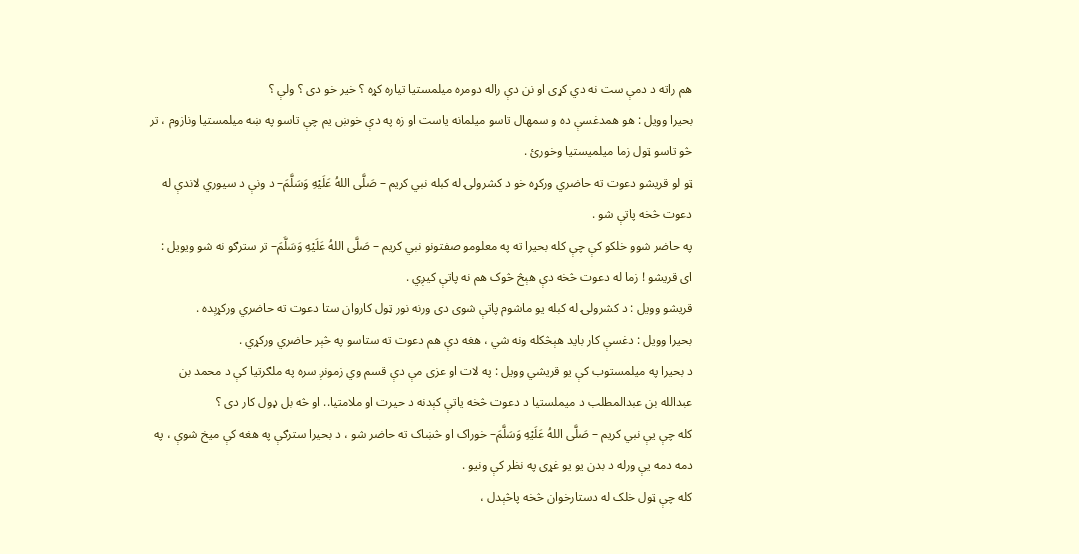هم راته د دمې ست نه دي کړی او نن دې راله دومره ميلمستيا تياره کړه ؟ خير خو دی ؟ ولې ؟
بحيرا وويل : هو همدغسې ده و سمهال تاسو ميلمانه ياست او زه په دې خوښ يم چې تاسو په ښه ميلمستيا ونازوم ، تر څو تاسو ټول زما ميلميستيا وخورئ .
ټو لو قريشو دعوت ته حاضري ورکړه خو د کشرولۍ له کبله نبي کريم – صَلَّى اللهُ عَلَيْهِ وَسَلَّمَ– د ونې د سيوري لاندې له دعوت څخه پاتې شو .
په حاضر شوو خلکو کې چې کله بحيرا ته په معلومو صفتونو نبي کريم – صَلَّى اللهُ عَلَيْهِ وَسَلَّمَ– تر سترګو نه شو ويويل : ای قريشو ! زما له دعوت څخه دې هېڅ څوک هم نه پاتې کيږي .
قريشو وويل : د کشرولۍ له کبله يو ماشوم پاتې شوی دی ورنه نور ټول کاروان ستا دعوت ته حاضري ورکړېده .
بحيرا وويل : دغسې کار بايد هېڅکله ونه شي ، هغه دې هم دعوت ته ستاسو په څېر حاضري ورکړي .
د بحيرا په ميلمستوب کې يو قريشي وويل : په لات او عزی مې دې قسم وي زمونږ سره په ملګرتيا کې د محمد بن عبدالله بن عبدالمطلب د ميملستيا د دعوت څخه ياتې کېدنه د حيرت او ملامتيا.. او څه بل ډول کار دی ؟
کله چې يې نبي کريم – صَلَّى اللهُ عَلَيْهِ وَسَلَّمَ– خوراک او څښاک ته حاضر شو ، د بحيرا سترګې په هغه کې ميخ شوې ، په دمه دمه يې ورله د بدن يو يو غړی په نظر کې ونيو .
کله چې ټول خلک له دستارخوان څخه پاڅېدل ،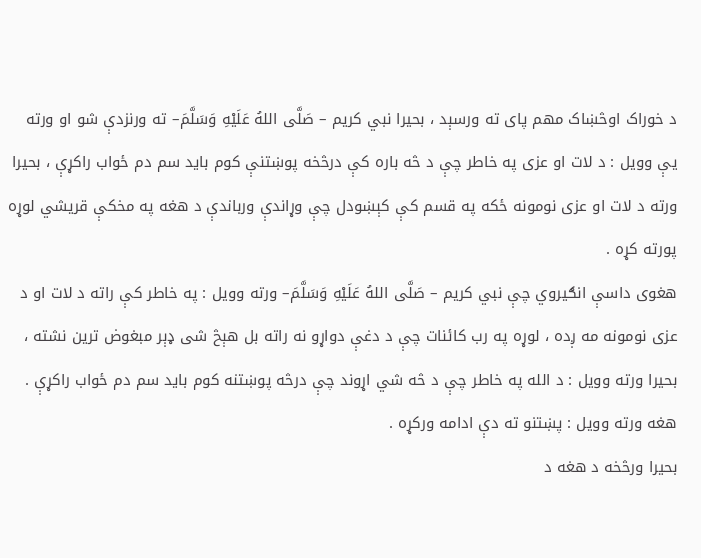د خوراک اوڅښاک مهم پای ته ورسېد ، بحيرا نبي کريم – صَلَّى اللهُ عَلَيْهِ وَسَلَّمَ– ته ورنزدې شو او ورته يې وويل : د لات او عزی په خاطر چې د څه باره کې درڅخه پوښتنې کوم بايد سم دم ځواب راکړې ، بحيرا ورته د لات او عزی نومونه ځکه په قسم کې کېښودل چې وړاندې ورباندې د هغه په مخکې قريشي لوړه پورته کړه .
هغوی داسې انګيروي چې نبي کريم – صَلَّى اللهُ عَلَيْهِ وَسَلَّمَ– ورته وويل : په خاطر کې راته د لات او د عزی نومونه مه ږده ، لوړه په رب کائنات چې د دغې دواړو نه راته بل هېڅ شی ډېر مبغوض ترين نشته ، بحيرا ورته وويل : د الله په خاطر چې د څه شي اړوند چې درڅه پوښتنه کوم بايد سم دم ځواب راکړې .
هغه ورته وويل : پښتنو ته دې ادامه ورکړه .
بحيرا ورڅخه د هغه د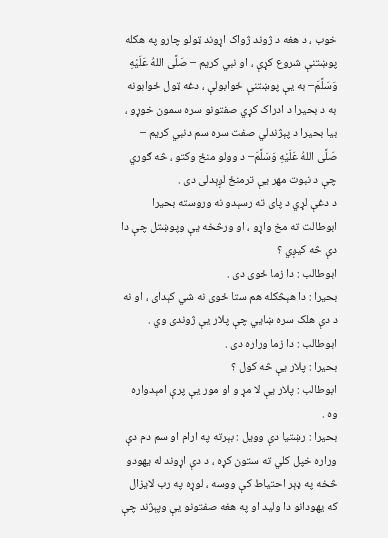خوب ، د هغه د ژوند ژواک اړوند ټولو چارو په هکله پوښتنې شروع کړې ، او نبي کريم – صَلَّى اللهُ عَلَيْهِ وَسَلَّمَ– به يې پوښتنې ځوابولې ، دغه ټول ځوابونه به د بحيرا د ادراک کړي صفتونو سره سمون خوړو ، بيا بحيرا د پېژندلي صفت سره سم دنبي کريم – صَلَّى اللهُ عَلَيْهِ وَسَلَّمَ– د وولو منځ وکتو ، څه ګوري چې د نبوت مهر يې ترمنځ لږېدلی دی .
د دغې لړي د پای ته رسېدو نه وروسته بحيرا ابوطالت ته مخ واړو ، او ورڅخه يې وپوښتل چې دا دې څه کيږي ؟
ابوطالب : دا زما ځوی دی .
بحيرا : دا هېڅکله هم ستا ځوی نه شي کېدای ، او نه د دې هلک سره ښايي چې پلار يې ژوندی وي .
ابوطالب : دا زما وراره دی .
بحيرا : پلار يې څه کول ؟
ابوطالب : پلار يې لا مړ و او مور يې پرې امېدواره وه .
بحيرا : رښتيا دې وويل : بېرته په ارام او سم دم دې وراره خپل کلي ته ستون کړه ، د دې اړوند له يهودو څخه په ډېر احتياط کې ووسه ، لوړه په رب لايزال که يهودانو دا وليد او په هغه صفتونو يې وپېژند چې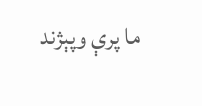ما پرې وپېژند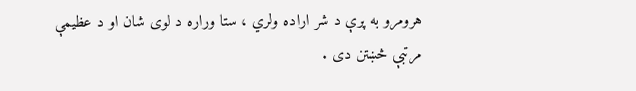هرومرو به پرې د شر اراده ولري ، ستا وراره د لوی شان او د عظيمې مرتبې څښتن دی .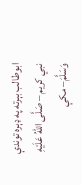ابوطالب بېرته په ډېره توندې نبي کريم – صَلَّى اللهُ عَلَيْهِ وَسَلَّمَ– مکې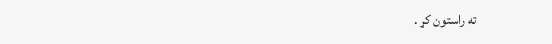ته راستون کړ .